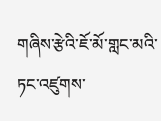གཞིས་རྩེའི་ཇོ་མོ་གླང་མའི་ཏང་འཛུགས་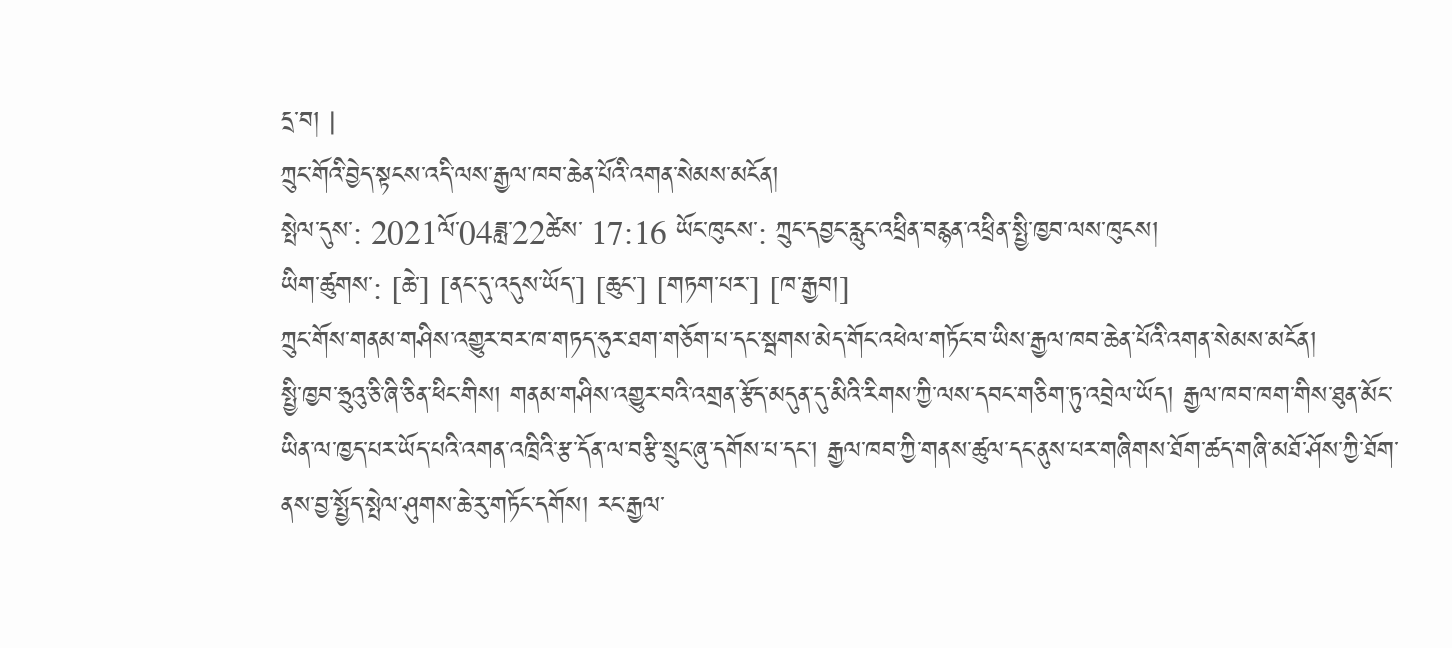དྲ་བ། |
ཀྲུང་གོའི་བྱེད་སྟངས་འདི་ལས་རྒྱལ་ཁབ་ཆེན་པོའི་འགན་སེམས་མངོན།
སྤེལ་དུས་: 2021ལོ་04ཟླ་22ཚེས་ 17:16 ཡོང་ཁུངས་: ཀྲུང་དབྱང་རླུང་འཕྲིན་བརྙན་འཕྲིན་སྤྱི་ཁྱབ་ལས་ཁུངས།
ཡིག་ཚུགས་: [ཆེ་] [ནང་དུ་འདུས་ཡོད་] [ཆུང་] [གཏག་པར་] [ཁ་རྒྱབ།]
ཀྲུང་གོས་གནམ་གཤིས་འགྱུར་བར་ཁ་གཏད་ཧུར་ཐག་གཅོག་པ་དང་སྦགས་མེད་གོང་འཕེལ་གཏོང་བ་ཡིས་རྒྱལ་ཁབ་ཆེན་པོའི་འགན་སེམས་མངོན།
སྤྱི་ཁྱབ་ཧྲུའུ་ཅི་ཞི་ཅིན་ཕིང་གིས། གནམ་གཤིས་འགྱུར་བའི་འགྲན་རྩོད་མདུན་དུ་མིའི་རིགས་ཀྱི་ལས་དབང་གཅིག་ཏུ་འབྲེལ་ཡོད། རྒྱལ་ཁབ་ཁག་གིས་ཐུན་མོང་ཡིན་ལ་ཁྱད་པར་ཡོད་པའི་འགན་འཁྲིའི་རྩ་དོན་ལ་བརྩི་སྲུང་ཞུ་དགོས་པ་དང་། རྒྱལ་ཁབ་ཀྱི་གནས་ཚུལ་དང་ནུས་པར་གཞིགས་ཐོག་ཚད་གཞི་མཐོ་ཤོས་ཀྱི་ཐོག་ནས་བྱ་སྤྱོད་སྤེལ་ཤུགས་ཆེ་རུ་གཏོང་དགོས། རང་རྒྱལ་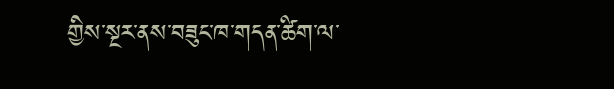གྱིས་སྔར་ནས་བཟུང་ཁ་གདན་ཚིག་ལ་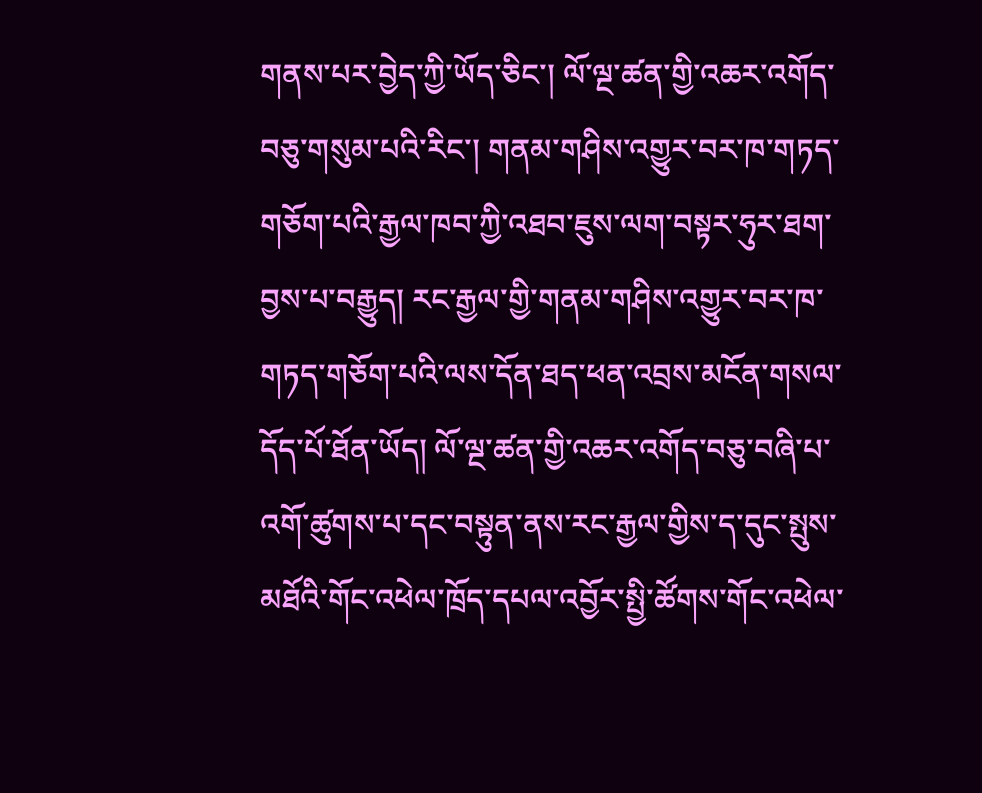གནས་པར་བྱེད་ཀྱི་ཡོད་ཅིང་། ལོ་ལྔ་ཚན་གྱི་འཆར་འགོད་བཅུ་གསུམ་པའི་རིང་། གནམ་གཤིས་འགྱུར་བར་ཁ་གཏད་གཅོག་པའི་རྒྱལ་ཁབ་ཀྱི་འཐབ་ཇུས་ལག་བསྟར་ཧུར་ཐག་བྱས་པ་བརྒྱུད། རང་རྒྱལ་གྱི་གནམ་གཤིས་འགྱུར་བར་ཁ་གཏད་གཅོག་པའི་ལས་དོན་ཐད་ཕན་འབྲས་མངོན་གསལ་དོད་པོ་ཐོན་ཡོད། ལོ་ལྔ་ཚན་གྱི་འཆར་འགོད་བཅུ་བཞི་པ་འགོ་ཚུགས་པ་དང་བསྟུན་ནས་རང་རྒྱལ་གྱིས་ད་དུང་སྤུས་མཐོའི་གོང་འཕེལ་ཁྲོད་དཔལ་འབྱོར་སྤྱི་ཚོགས་གོང་འཕེལ་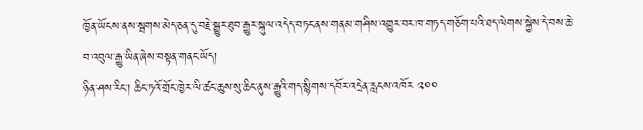ཁྱོན་ཡོངས་ནས་སྦགས་མེད་ཅན་དུ་བརྗེ་སྒྱུར་ཐུབ་རྒྱུར་སྐུལ་འདེད་བཏང་ནས་གནམ་གཤིས་འགྱུར་བར་ཁ་གཏད་གཅོག་པའི་ཐད་ལེགས་སྐྱེས་དེ་བས་ཆེ་བ་འབུལ་རྒྱུ་ཡིན་ཞེས་བསྟན་གནང་ཡོད།
ཉིན་ཤས་རིང་། ཆིང་ཏའོ་གྲོང་ཁྱེར་ལི་ཚང་ཆུས་སུ་ཆིང་ནུས་རྒྱུའི་གད་སྙིགས་དབོར་འདྲེན་རླངས་འཁོར ༢༠༠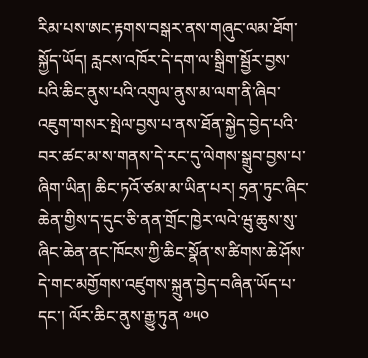རིམ་པས་ཨང་རྟགས་བསྒར་ནས་གཞུང་ལམ་ཐོག་སྐྱོད་ཡོད། རླངས་འཁོར་དེ་དག་ལ་སྒྲིག་སྦྱོར་བྱས་པའི་ཆིང་ནུས་པའི་འགུལ་ནུས་མ་ལག་ནི་ཞིབ་འཇུག་གསར་སྤེལ་བྱས་པ་ནས་ཐོན་སྐྱེད་བྱེད་པའི་བར་ཚང་མ་ས་གནས་དེ་རང་དུ་ལེགས་སྒྲུབ་བྱས་པ་ཞིག་ཡིན། ཆིང་ཏའོ་ཙམ་མ་ཡིན་པར། ཧྲན་ཏུང་ཞིང་ཆེན་གྱིས་ད་དུང་ཅི་ནན་གྲོང་ཁྱེར་ལའེ་ཝུ་ཆུས་སུ་ཞིང་ཆེན་ནང་ཁོངས་ཀྱི་ཆིང་སྣོན་ས་ཚིགས་ཆེ་ཤོས་དེ་གང་མགྱོགས་འཛུགས་སྐྲུན་བྱེད་བཞིན་ཡོད་པ་དང་། ལོར་ཆིང་ནུས་རྒྱུ་ཏུན ༧༥༠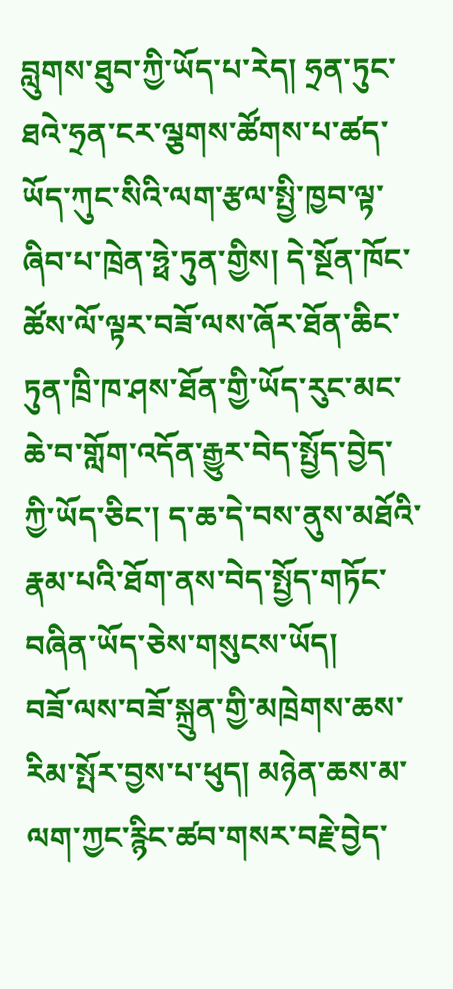བླུགས་ཐུབ་ཀྱི་ཡོད་པ་རེད། ཧྲན་ཏུང་ཐའེ་ཧྲན་ངར་ལྕགས་ཚོགས་པ་ཚད་ཡོད་ཀུང་སིའི་ལག་རྩལ་སྤྱི་ཁྱབ་ལྟ་ཞིབ་པ་ཁྲེན་ཧྥེ་ཏུན་གྱིས། དེ་སྔོན་ཁོང་ཚོས་ལོ་ལྟར་བཟོ་ལས་ཞོར་ཐོན་ཆིང་ཏུན་ཁྲི་ཁ་ཤས་ཐོན་གྱི་ཡོད་རུང་མང་ཆེ་བ་གློག་འདོན་རྒྱུར་བེད་སྤྱོད་བྱེད་ཀྱི་ཡོད་ཅིང་། ད་ཆ་དེ་བས་ནུས་མཐོའི་རྣམ་པའི་ཐོག་ནས་བེད་སྤྱོད་གཏོང་བཞིན་ཡོད་ཅེས་གསུངས་ཡོད།
བཟོ་ལས་བཟོ་སྐྲུན་གྱི་མཁྲེགས་ཆས་རིམ་སྤོར་བྱས་པ་ཕུད། མཉེན་ཆས་མ་ལག་ཀྱང་རྙིང་ཚབ་གསར་བརྗེ་བྱེད་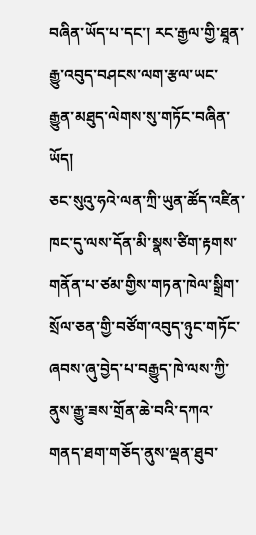བཞིན་ཡོད་པ་དང་། རང་རྒྱལ་གྱི་ཐཱན་རྒྱུ་འབུད་བཤངས་ལག་རྩལ་ཡང་རྒྱུན་མཐུད་ལེགས་སུ་གཏོང་བཞིན་ཡོད།
ཅང་སུའུ་ཧའེ་ལན་ཀྲི་ཡུན་ཚོད་འཛིན་ཁང་དུ་ལས་དོན་མི་སྣས་ཙིག་རྟགས་གནོན་པ་ཙམ་གྱིས་གཏན་ཁེལ་སྒྲིག་སྲོལ་ཅན་གྱི་བཙོག་འབུད་ཉུང་གཏོང་ཞབས་ཞུ་བྱེད་པ་བརྒྱུད་ཁེ་ལས་ཀྱི་ནུས་རྒྱུ་ཟས་གྲོན་ཆེ་བའི་དཀའ་གནད་ཐག་གཅོད་ནུས་ལྡན་ཐུབ་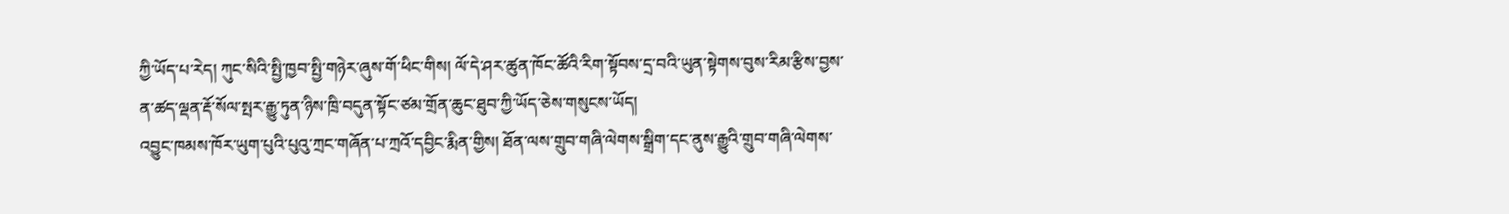ཀྱི་ཡོད་པ་རེད། ཀུང་སིའི་སྤྱི་ཁྱབ་སྤྱི་གཉེར་ཞུས་གོ་ཕིང་གིས། ལོ་དེ་ཤར་ཚུན་ཁོང་ཚོའི་རིག་སྟོབས་དྲ་བའི་ཡུན་སྟེགས་བུས་རིམ་རྩིས་བྱས་ན་ཚད་ལྡན་རྡོ་སོལ་སྤར་རྒྱུ་ཏུན་ཉིས་ཁྲི་བདུན་སྟོང་ཙམ་གྲོན་ཆུང་ཐུབ་ཀྱི་ཡོད་ཅེས་གསུངས་ཡོད།
འབྱུང་ཁམས་ཁོར་ཡུག་པུའི་པུའུ་ཀྲང་གཞོན་པ་ཀྲའོ་དབྱིང་རྨིན་གྱིས། ཐོན་ལས་གྲུབ་གཞི་ལེགས་སྒྲིག་དང་ནུས་རྒྱུའི་གྲུབ་གཞི་ལེགས་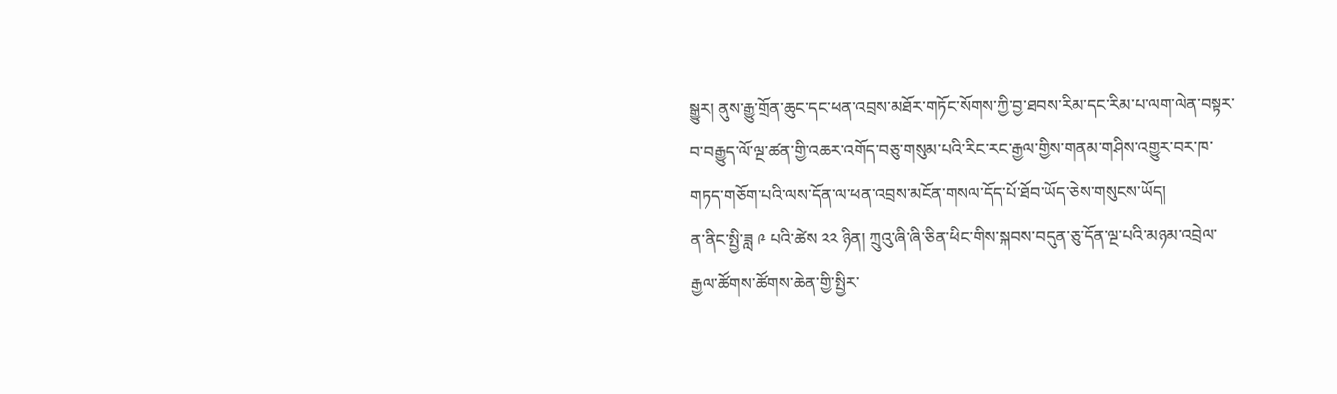སྒྱུར། ནུས་རྒྱུ་གྲོན་ཆུང་དང་ཕན་འབྲས་མཐོར་གཏོང་སོགས་ཀྱི་བྱ་ཐབས་རིམ་དང་རིམ་པ་ལག་ལེན་བསྟར་བ་བརྒྱུད་ལོ་ལྔ་ཚན་གྱི་འཆར་འགོད་བཅུ་གསུམ་པའི་རིང་རང་རྒྱལ་གྱིས་གནམ་གཤིས་འགྱུར་བར་ཁ་གཏད་གཅོག་པའི་ལས་དོན་ལ་ཕན་འབྲས་མངོན་གསལ་དོད་པོ་ཐོབ་ཡོད་ཅེས་གསུངས་ཡོད།
ན་ནིང་སྤྱི་ཟླ ༩ པའི་ཚེས ༢༢ ཉིན། ཀྲུའུ་ཞི་ཞི་ཅིན་ཕིང་གིས་སྐབས་བདུན་ཅུ་དོན་ལྔ་པའི་མཉམ་འབྲེལ་རྒྱལ་ཚོགས་ཚོགས་ཆེན་གྱི་སྤྱིར་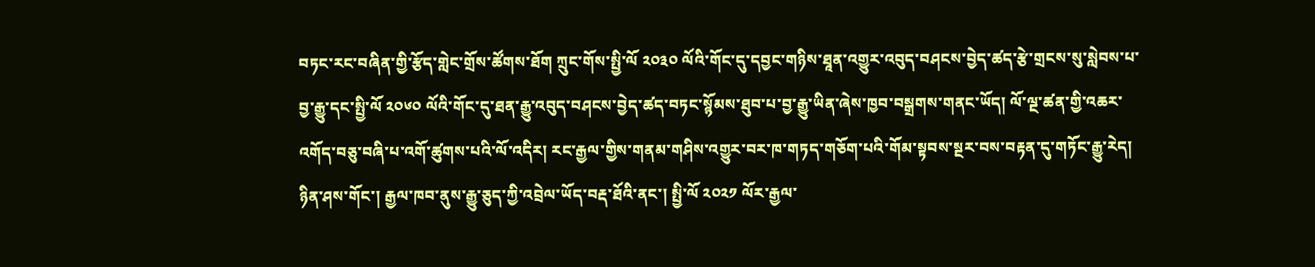བཏང་རང་བཞིན་གྱི་རྩོད་གླེང་གྲོས་ཚོགས་ཐོག ཀྲུང་གོས་སྤྱི་ལོ ༢༠༣༠ ལོའི་གོང་དུ་དབྱང་གཉིས་ཐཱན་འགྱུར་འབུད་བཤངས་བྱེད་ཚད་རྩེ་གྲངས་སུ་སླེབས་པ་བྱ་རྒྱུ་དང་སྤྱི་ལོ ༢༠༦༠ ལོའི་གོང་དུ་ཐན་རྒྱུ་འབུད་བཤངས་བྱེད་ཚད་བཏང་སྙོམས་ཐུབ་པ་བྱ་རྒྱུ་ཡིན་ཞེས་ཁྱབ་བསྒྲགས་གནང་ཡོད། ལོ་ལྔ་ཚན་གྱི་འཆར་འགོད་བཅུ་བཞི་པ་འགོ་ཚུགས་པའི་ལོ་འདིར། རང་རྒྱལ་གྱིས་གནམ་གཤིས་འགྱུར་བར་ཁ་གཏད་གཅོག་པའི་གོམ་སྟབས་སྔར་བས་བརྟན་དུ་གཏོང་རྒྱུ་རེད།
ཉིན་ཤས་གོང་། རྒྱལ་ཁབ་ནུས་རྒྱུ་ཅུད་ཀྱི་འབྲེལ་ཡོད་བརྡ་ཐོའི་ནང་། སྤྱི་ལོ ༢༠༢༡ ལོར་རྒྱལ་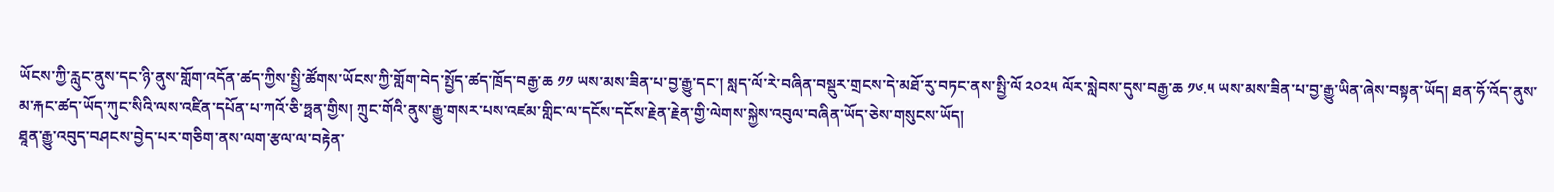ཡོངས་ཀྱི་རླུང་ནུས་དང་ཉི་ནུས་གློག་འདོན་ཚད་ཀྱིས་སྤྱི་ཚོགས་ཡོངས་ཀྱི་གློག་བེད་སྤྱོད་ཚད་ཁྲོད་བརྒྱ་ཆ ༡༡ ཡས་མས་ཟིན་པ་བྱ་རྒྱུ་དང་། སླད་ལོ་རེ་བཞིན་བསྡུར་གྲངས་དེ་མཐོ་རུ་བཏང་ནས་སྤྱི་ལོ ༢༠༢༥ ལོར་སླེབས་དུས་བརྒྱ་ཆ ༡༦.༥ ཡས་མས་ཟིན་པ་བྱ་རྒྱུ་ཡིན་ཞེས་བསྟན་ཡོད། ཐན་ཧོ་འོད་ནུས་མ་རྐང་ཚད་ཡོད་ཀུང་སིའི་ལས་འཛིན་དཔོན་པ་ཀའོ་ཅི་ཧྥན་གྱིས། ཀྲུང་གོའི་ནུས་རྒྱུ་གསར་པས་འཛམ་གླིང་ལ་དངོས་དངོས་རྗེན་རྗེན་གྱི་ལེགས་སྐྱེས་འབུལ་བཞིན་ཡོད་ཅེས་གསུངས་ཡོད།
ཐཱན་རྒྱུ་འབུད་བཤངས་བྱེད་པར་གཅིག་ནས་ལག་རྩལ་ལ་བརྟེན་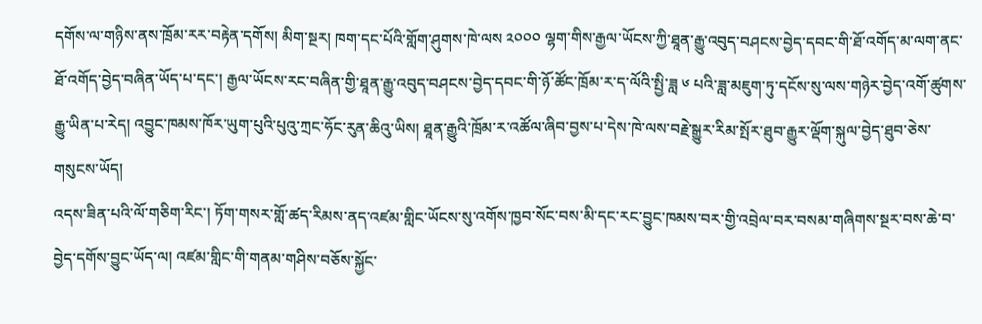དགོས་ལ་གཉིས་ནས་ཁྲོམ་རར་བརྟེན་དགོས། མིག་སྔར། ཁག་དང་པོའི་གློག་ཤུགས་ཁེ་ལས ༢༠༠༠ ལྷག་གིས་རྒྱལ་ཡོངས་ཀྱི་ཐཱན་རྒྱུ་འབུད་བཤངས་བྱེད་དབང་གི་ཐོ་འགོད་མ་ལག་ནང་ཐོ་འགོད་བྱེད་བཞིན་ཡོད་པ་དང་། རྒྱལ་ཡོངས་རང་བཞིན་གྱི་ཐཱན་རྒྱུ་འབུད་བཤངས་བྱེད་དབང་གི་ཉོ་ཚོང་ཁྲོམ་ར་ད་ལོའི་སྤྱི་ཟླ ༦ པའི་ཟླ་མཇུག་ཏུ་དངོས་སུ་ལས་གཉེར་བྱེད་འགོ་ཚུགས་རྒྱུ་ཡིན་པ་རེད། འབྱུང་ཁམས་ཁོར་ཡུག་པུའི་པུའུ་ཀྲང་ཧོང་རུན་ཆིའུ་ཡིས། ཐཱན་རྒྱུའི་ཁྲོམ་ར་འཚོལ་ཞིབ་བྱས་པ་དེས་ཁེ་ལས་བརྗེ་སྒྱུར་རིམ་སྤོར་ཐུབ་རྒྱུར་ལྡོག་སྐུལ་བྱེད་ཐུབ་ཅེས་གསུངས་ཡོད།
འདས་ཟིན་པའི་ལོ་གཅིག་རིང་། ཏོག་གསར་གློ་ཚད་རིམས་ནད་འཛམ་གླིང་ཡོངས་སུ་འགོས་ཁྱབ་སོང་བས་མི་དང་རང་བྱུང་ཁམས་བར་གྱི་འབྲེལ་བར་བསམ་གཞིགས་སྔར་བས་ཆེ་བ་བྱེད་དགོས་བྱུང་ཡོད་ལ། འཛམ་གླིང་གི་གནམ་གཤིས་བཅོས་སྐྱོང་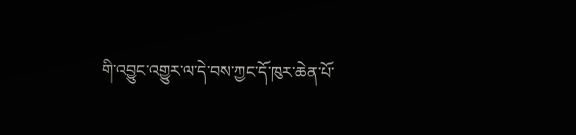གི་འབྱུང་འགྱུར་ལ་དེ་བས་ཀྱང་དོ་ཁུར་ཆེན་པོ་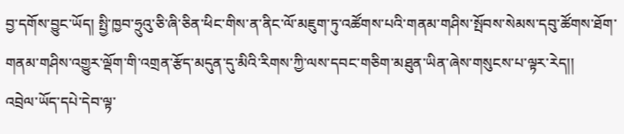བྱ་དགོས་བྱུང་ཡོད། སྤྱི་ཁྱབ་ཧྲུའུ་ཅི་ཞི་ཅིན་ཕིང་གིས་ན་ནིང་ལོ་མཇུག་ཏུ་འཚོགས་པའི་གནམ་གཤིས་སྤོབས་སེམས་དབུ་ཚོགས་ཐོག་གནམ་གཤིས་འགྱུར་ལྡོག་གི་འགྲན་རྩོད་མདུན་དུ་མིའི་རིགས་ཀྱི་ལས་དབང་གཅིག་མཐུན་ཡིན་ཞེས་གསུངས་པ་ལྟར་རེད།།
འབྲེལ་ཡོད་དཔེ་དེབ་ལྟ་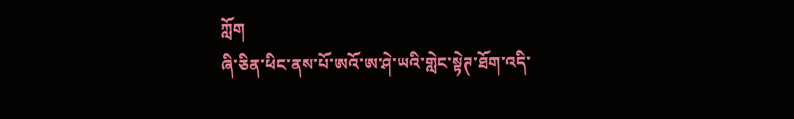ཀློག
ཞི་ཅིན་ཕིང་ནས་པོ་ཨའོ་ཨ་ཤེ་ཡའི་གླེང་སྟེཊ་ཐོག་འདི་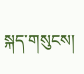སྐད་གསུངས།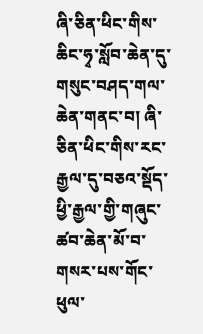ཞི་ཅིན་ཕིང་གིས་ཆིང་ཧྭ་སློབ་ཆེན་དུ་གསུང་བཤད་གལ་ཆེན་གནང་བ། ཞི་ཅིན་ཕིང་གིས་རང་རྒྱལ་དུ་བཅའ་སྡོད་ཕྱི་རྒྱལ་གྱི་གཞུང་ཚབ་ཆེན་མོ་བ་གསར་པས་གོང་ཕུལ་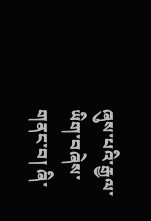ཞུས་པའི་རྒྱལ་ཡིག་བཞེས་གནང་བ། ཞི་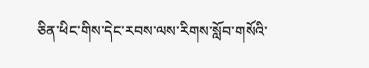ཅིན་ཕིང་གིས་དེང་རབས་ལས་རིགས་སློབ་གསོའི་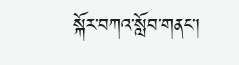སྐོར་བཀའ་སློབ་གནང་།